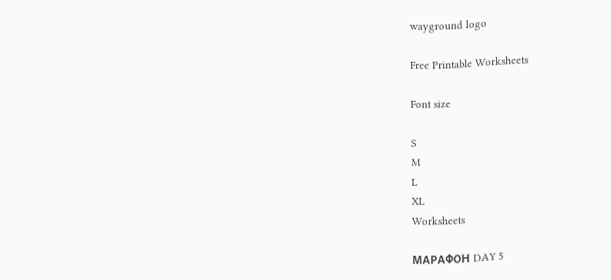wayground logo

Free Printable Worksheets

Font size

S
M
L
XL
Worksheets

МАРАФОН DAY 5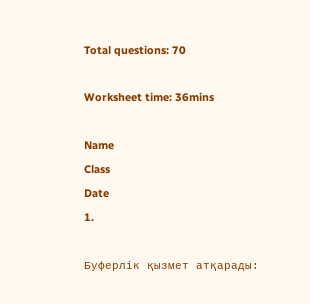Total questions: 70

Worksheet time: 36mins

Name
Class
Date
1.

Буферлік қызмет атқарады: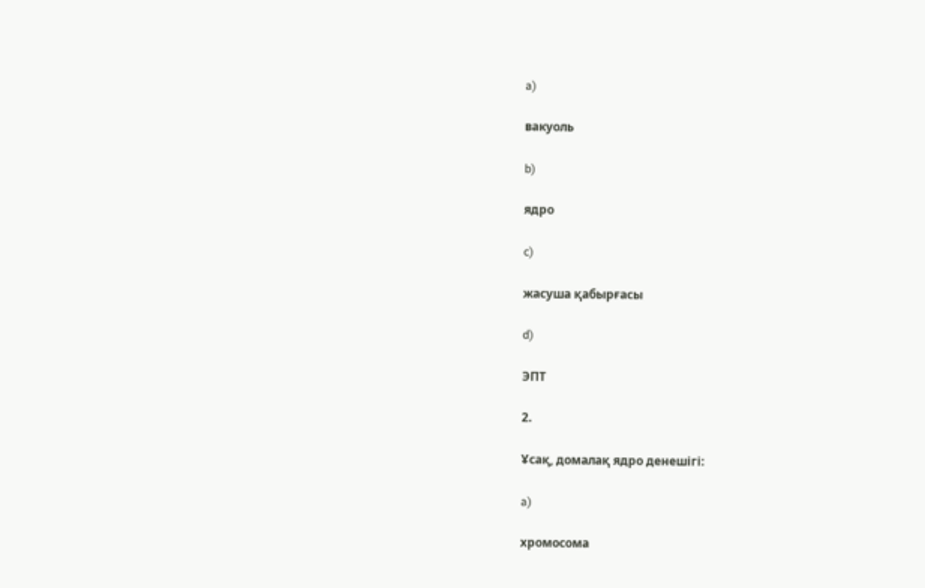a)

вакуоль

b)

ядро

c)

жасуша қабырғасы

d)

ЭПТ

2.

Ұсақ, домалақ ядро денешігі:

a)

хромосома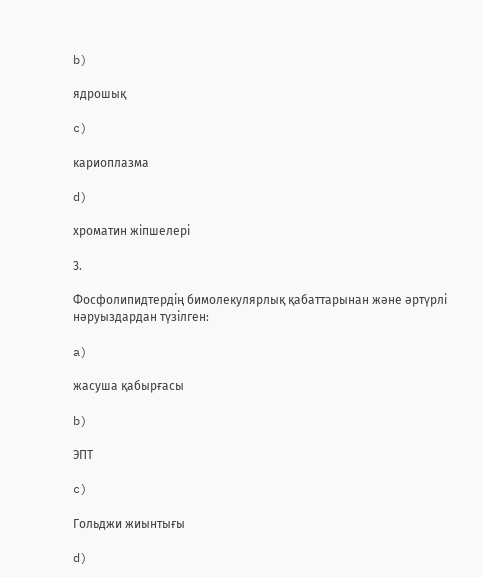b)

ядрошық

c)

кариоплазма

d)

хроматин жіпшелері

3.

Фосфолипидтердің бимолекулярлық қабаттарынан және әртүрлі нәруыздардан түзілген:

a)

жасуша қабырғасы

b)

ЭПТ

c)

Гольджи жиынтығы

d)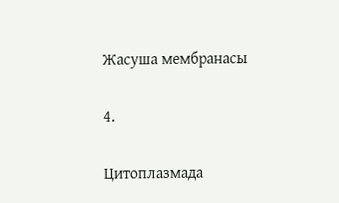Жасуша мембранасы

4.

Цитоплазмада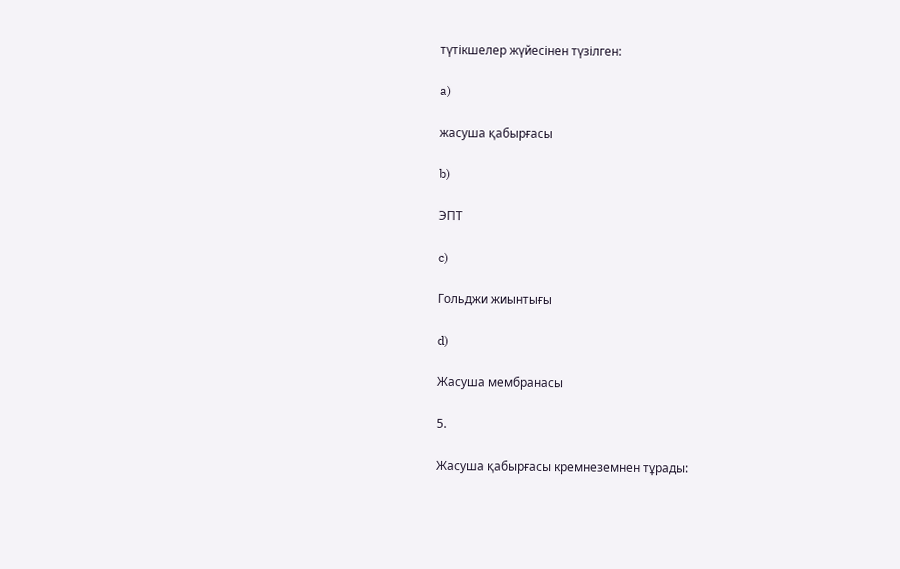түтікшелер жүйесінен түзілген:

a)

жасуша қабырғасы

b)

ЭПТ

c)

Гольджи жиынтығы

d)

Жасуша мембранасы

5.

Жасуша қабырғасы кремнеземнен тұрады: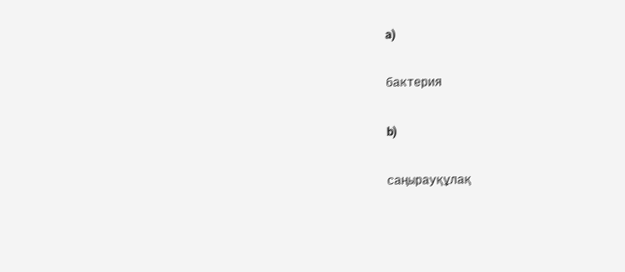a)

бактерия

b)

саңырауқұлақ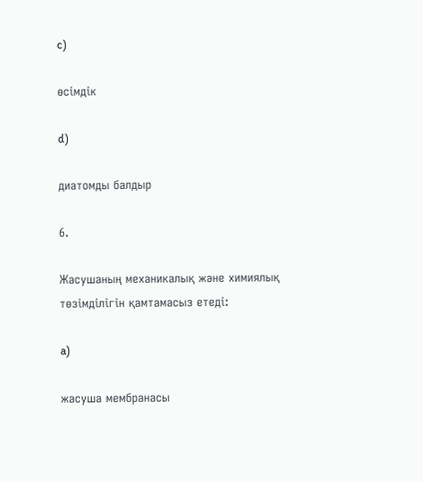c)

өсімдік

d)

диатомды балдыр

6.

Жасушаның механикалық және химиялық төзімділігін қамтамасыз етеді:

a)

жасуша мембранасы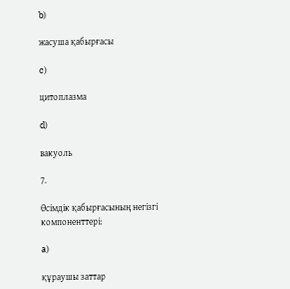b)

жасуша қабырғасы

c)

цитоплазма

d)

вакуоль

7.

Өсімдік қабырғасының негізгі компоненттері:

a)

құраушы заттар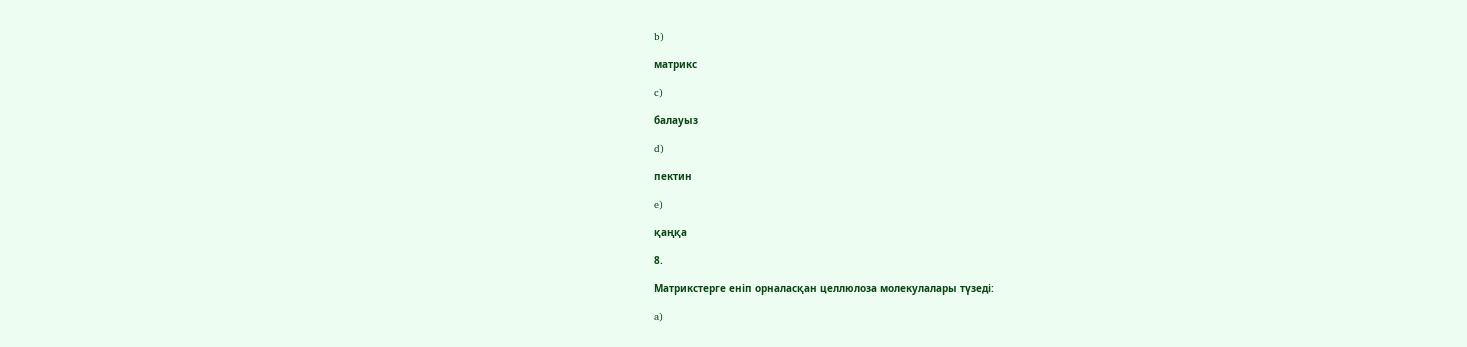b)

матрикс

c)

балауыз

d)

пектин

e)

қаңқа

8.

Матрикстерге еніп орналасқан целлюлоза молекулалары түзеді:

a)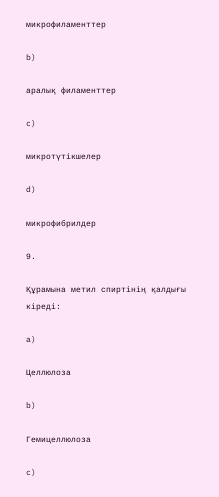микрофиламенттер

b)

аралық филаменттер

c)

микротүтікшелер

d)

микрофибрилдер

9.

Құрамына метил спиртінің қалдығы кіреді:

a)

Целлюлоза

b)

Гемицеллюлоза

c)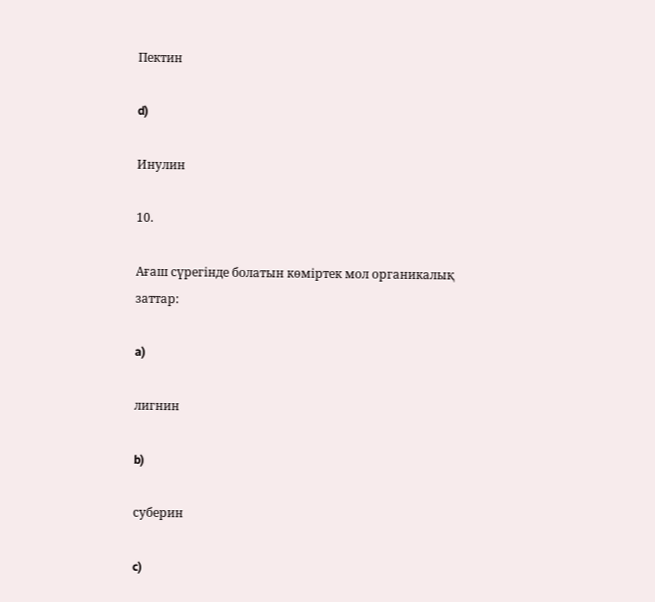Пектин

d)

Инулин

10.

Ағаш сүрегінде болатын көміртек мол органикалық заттар:

a)

лигнин

b)

суберин

c)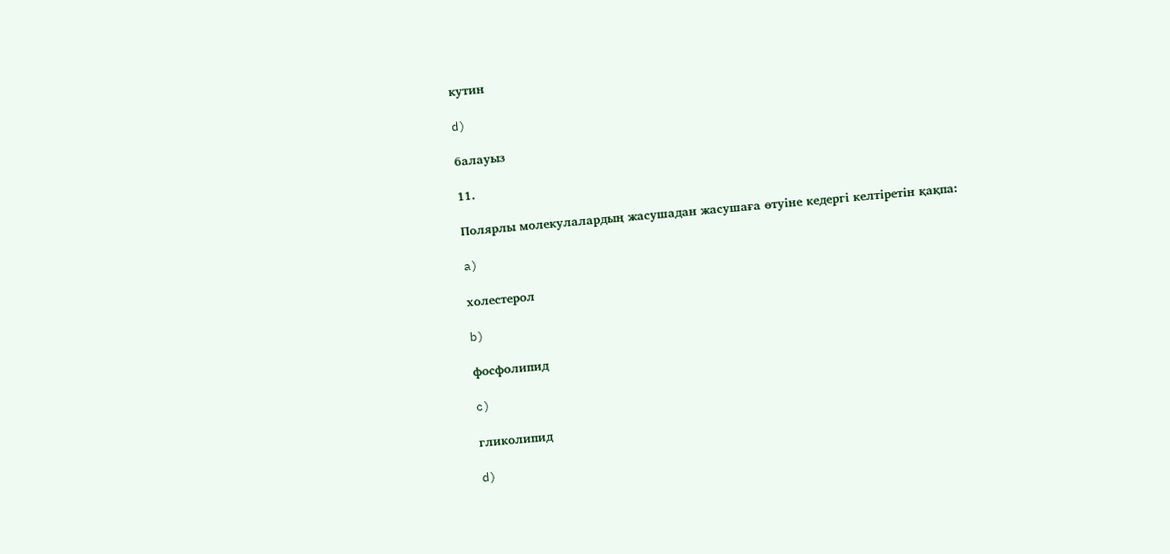кутин

d)

балауыз

11.

Полярлы молекулалардың жасушадан жасушаға өтуіне кедергі келтіретін қақпа:

a)

холестерол

b)

фосфолипид

c)

гликолипид

d)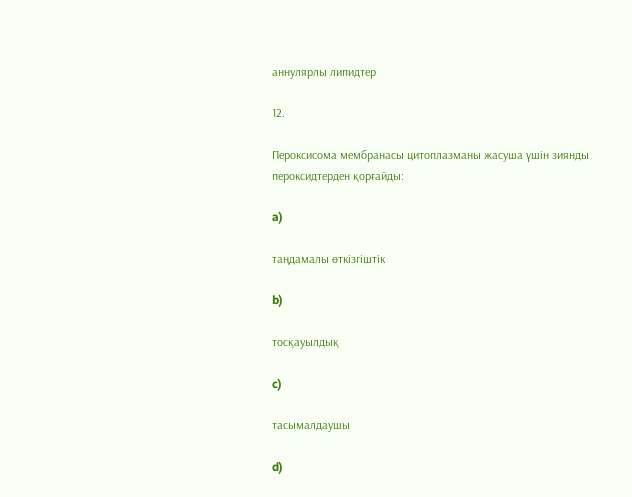аннулярлы липидтер

12.

Пероксисома мембранасы цитоплазманы жасуша үшін зиянды пероксидтерден қорғайды:

a)

таңдамалы өткізгіштік

b)

тосқауылдық

c)

тасымалдаушы

d)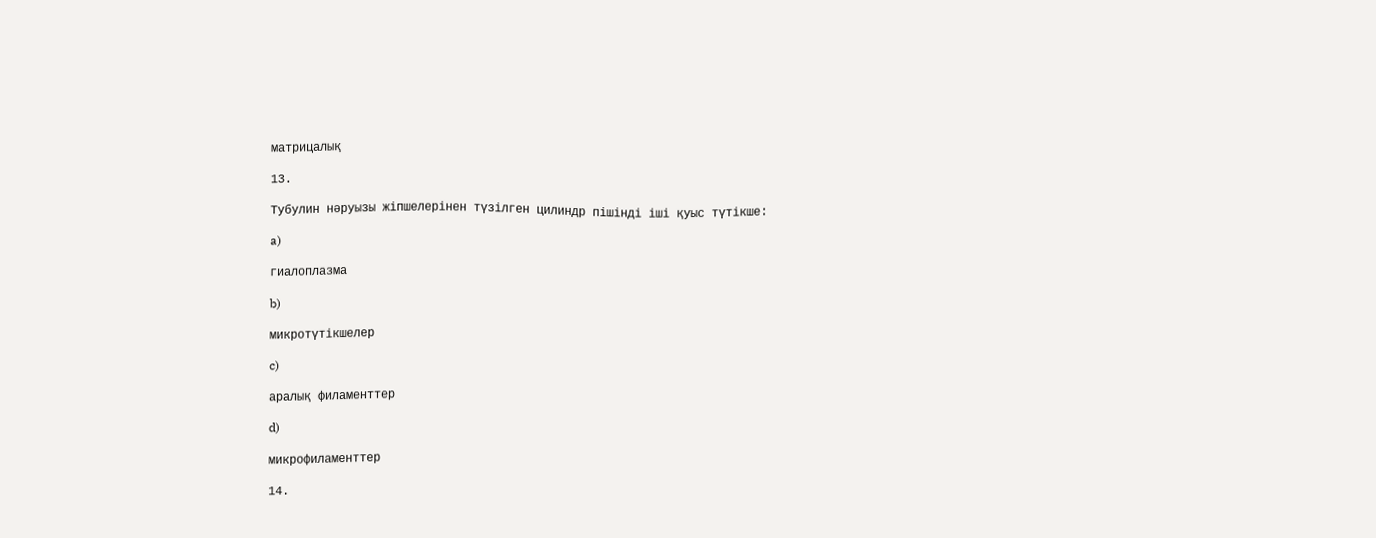матрицалық

13.

Тубулин нәруызы жіпшелерінен түзілген цилиндр пішінді іші қуыс түтікше:

a)

гиалоплазма

b)

микротүтікшелер

c)

аралық филаменттер

d)

микрофиламенттер

14.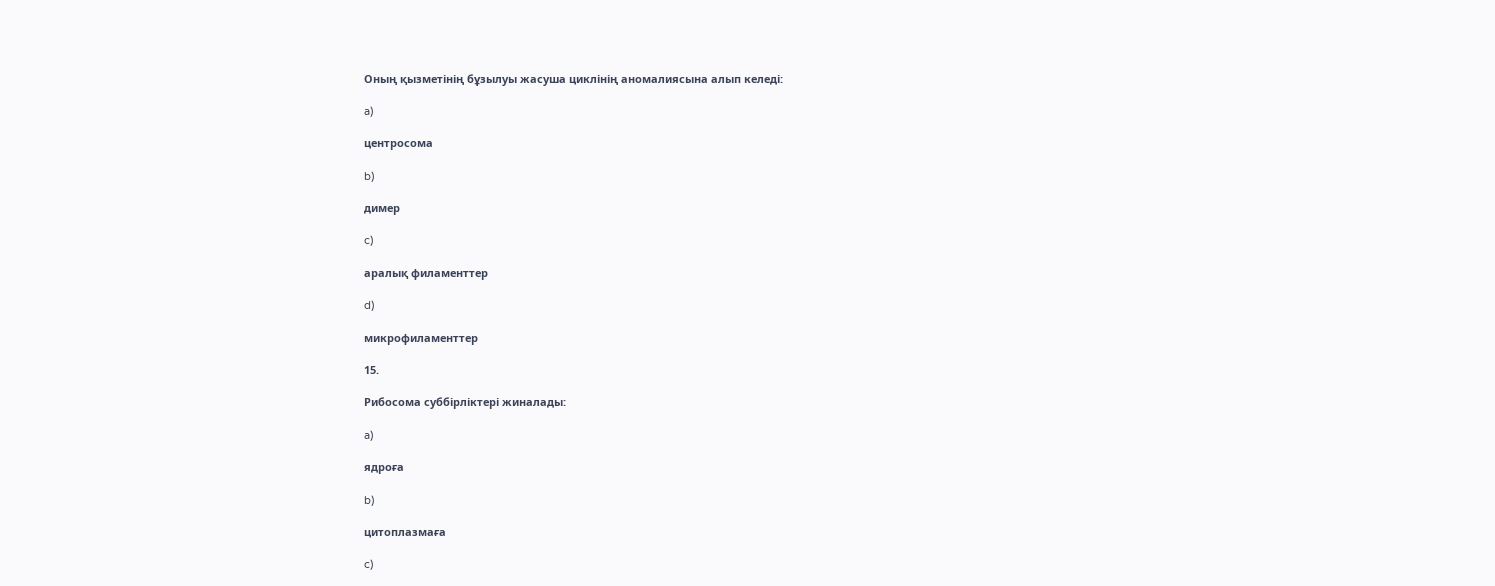Оның қызметінің бұзылуы жасуша циклінің аномалиясына алып келеді:

a)

центросома

b)

димер

c)

аралық филаменттер

d)

микрофиламенттер

15.

Рибосома суббірліктері жиналады:

a)

ядроға

b)

цитоплазмаға

c)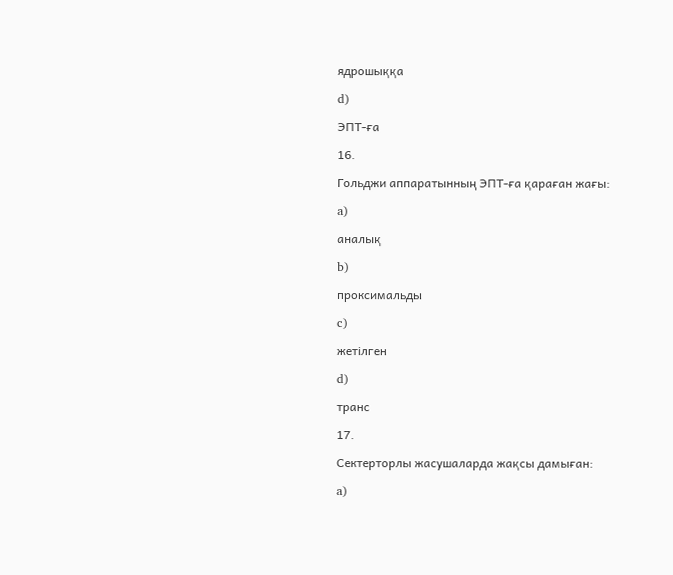ядрошыққа

d)

ЭПТ-ға

16.

Гольджи аппаратынның ЭПТ-ға қараған жағы:

a)

аналық

b)

проксимальды

c)

жетілген

d)

транс

17.

Сектерторлы жасушаларда жақсы дамыған:

a)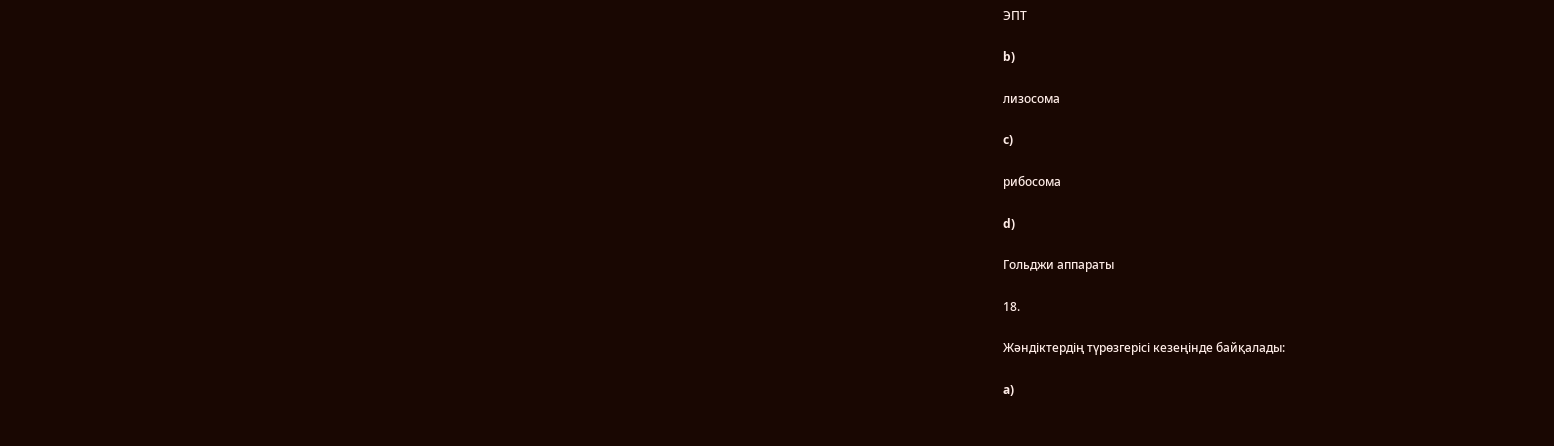ЭПТ

b)

лизосома

c)

рибосома

d)

Гольджи аппараты

18.

Жәндіктердің түрөзгерісі кезеңінде байқалады:

a)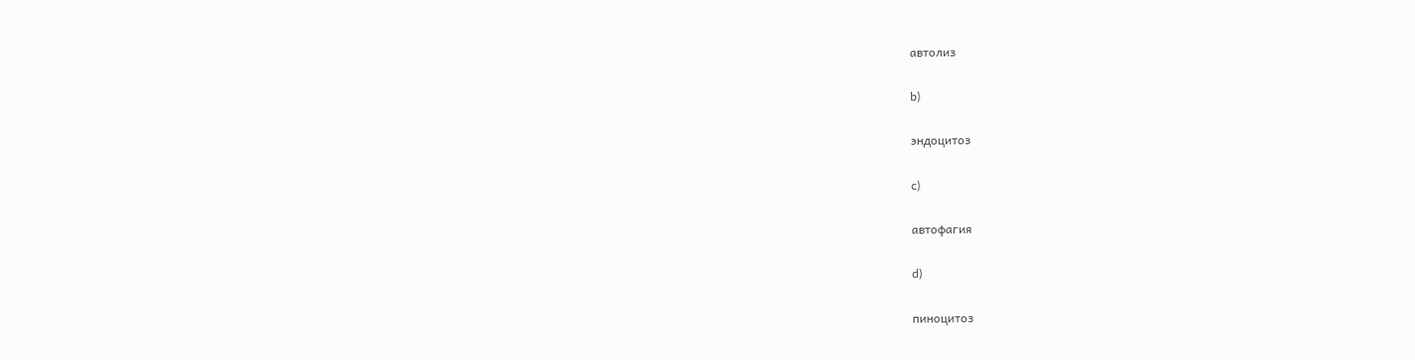автолиз

b)

эндоцитоз

c)

автофагия

d)

пиноцитоз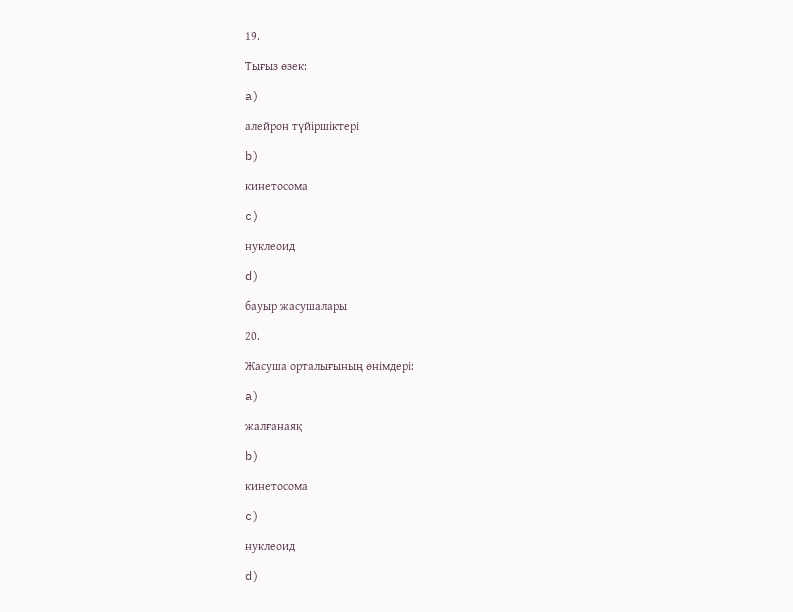19.

Тығыз өзек:

a)

алейрон түйіршіктері

b)

кинетосома

c)

нуклеоид

d)

бауыр жасушалары

20.

Жасуша орталығының өнімдері:

a)

жалғанаяқ

b)

кинетосома

c)

нуклеоид

d)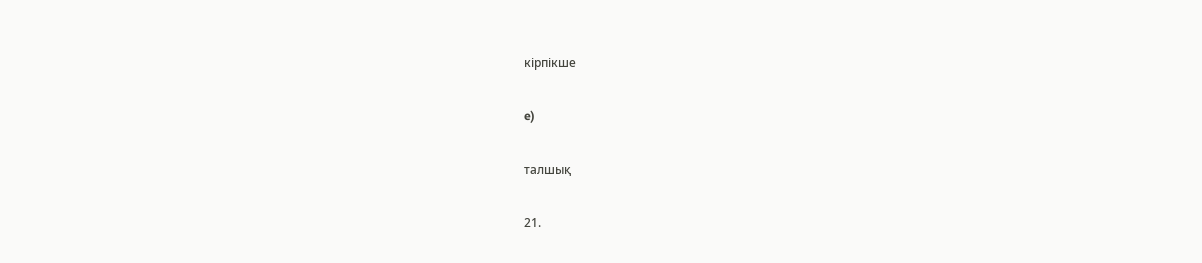кірпікше

e)

талшық

21.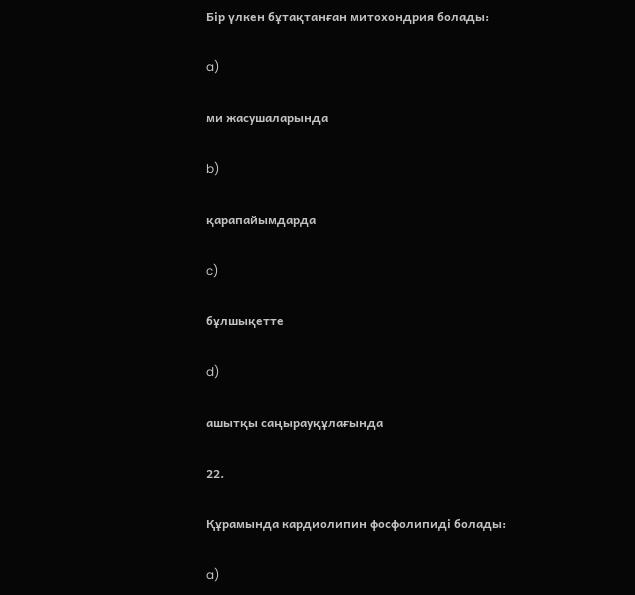Бір үлкен бұтақтанған митохондрия болады:

a)

ми жасушаларында

b)

қарапайымдарда

c)

бұлшықетте

d)

ашытқы саңырауқұлағында

22.

Құрамында кардиолипин фосфолипиді болады:

a)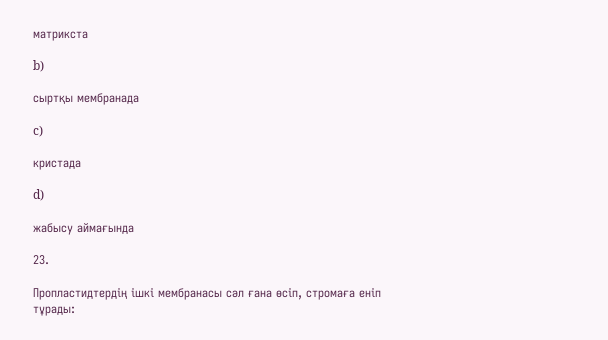матрикста

b)

сыртқы мембранада

c)

кристада

d)

жабысу аймағында

23.

Пропластидтердің ішкі мембранасы сәл ғана өсіп, стромаға еніп тұрады: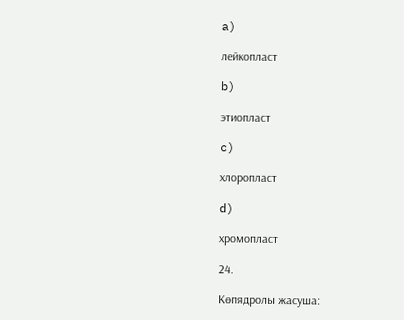a)

лейкопласт

b)

этиопласт

c)

хлоропласт

d)

хромопласт

24.

Көпядролы жасуша: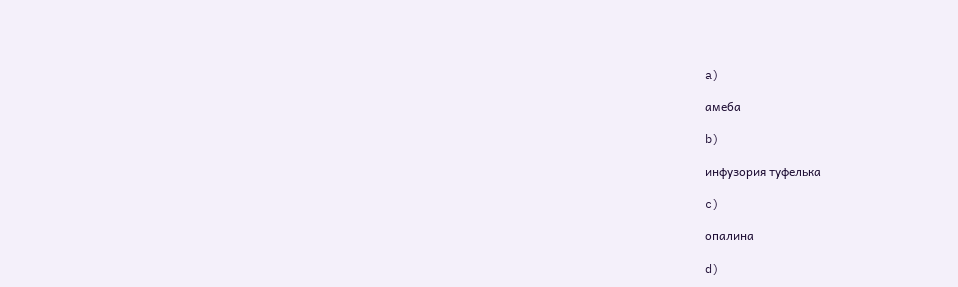a)

амеба

b)

инфузория туфелька

c)

опалина

d)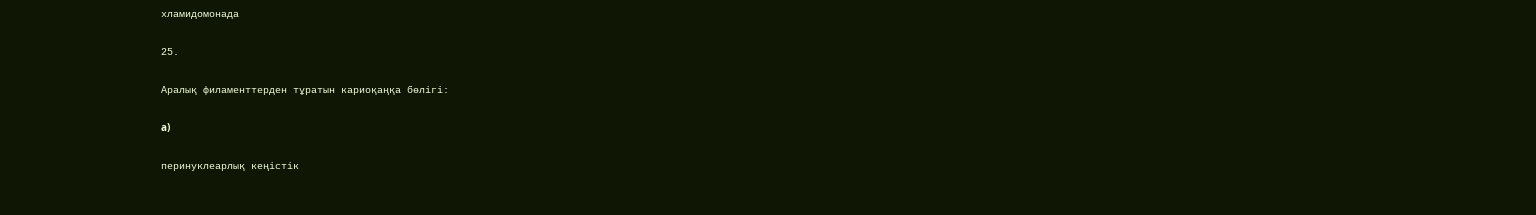хламидомонада

25.

Аралық филаменттерден тұратын кариоқаңқа бөлігі:

a)

перинуклеарлық кеңістік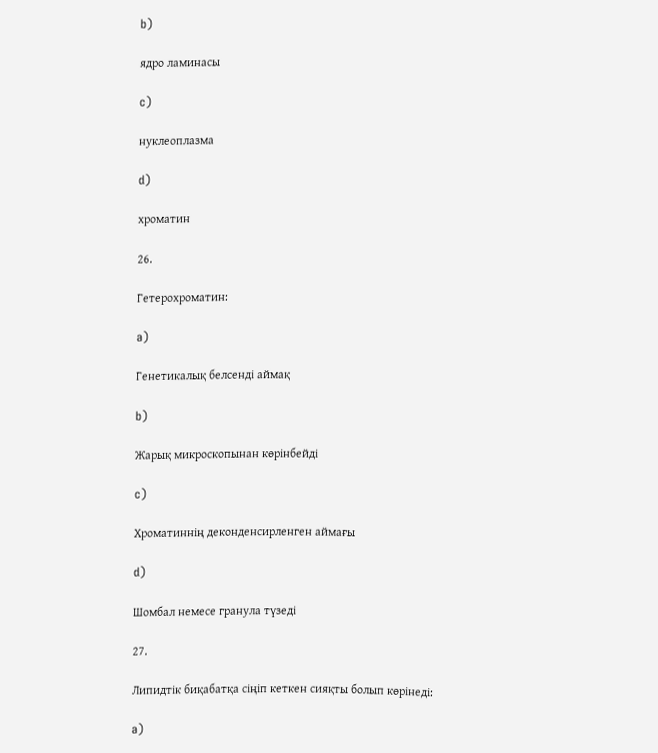b)

ядро ламинасы

c)

нуклеоплазма

d)

хроматин

26.

Гетерохроматин:

a)

Генетикалық белсенді аймақ

b)

Жарық микроскопынан көрінбейді

c)

Хроматиннің деконденсирленген аймағы

d)

Шомбал немесе гранула түзеді

27.

Липидтік биқабатқа сіңіп кеткен сияқты болып көрінеді:

a)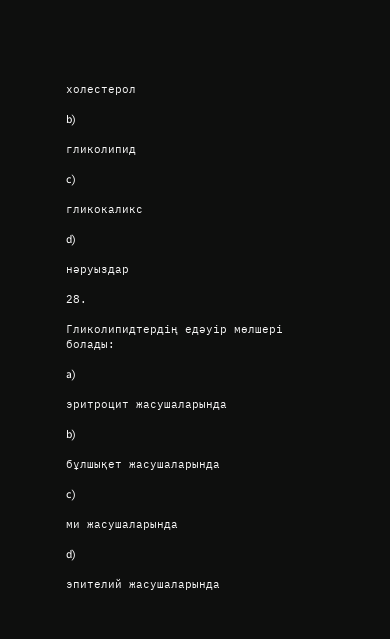холестерол

b)

гликолипид

c)

гликокаликс

d)

нәруыздар

28.

Гликолипидтердің едәуір мөлшері болады:

a)

эритроцит жасушаларында

b)

бұлшықет жасушаларында

c)

ми жасушаларында

d)

эпителий жасушаларында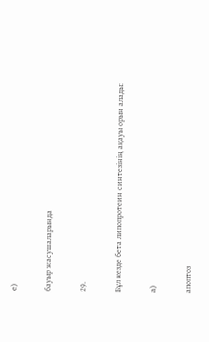e)

бауыр жасушаларында

29.

Бұл кезде бета липопротеин синтезінің ақауы орын алады:

a)

апоптоз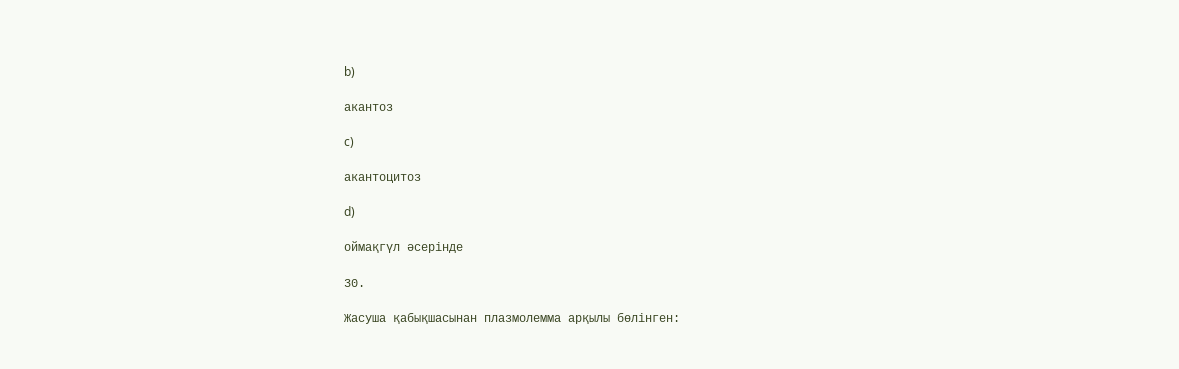b)

акантоз

c)

акантоцитоз

d)

оймақгүл әсерінде

30.

Жасуша қабықшасынан плазмолемма арқылы бөлінген: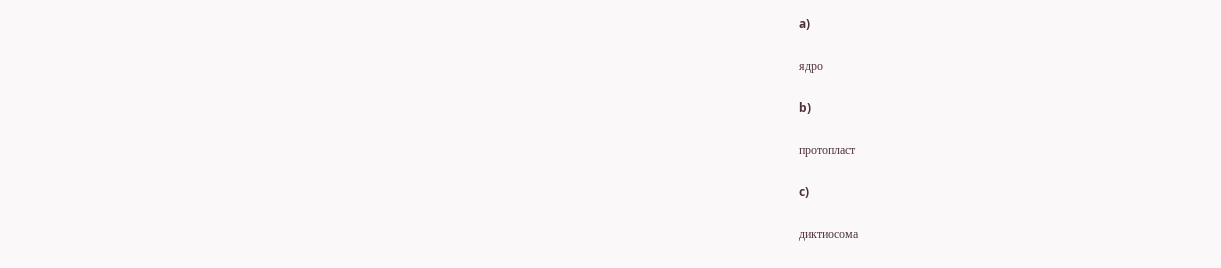a)

ядро

b)

протопласт

c)

диктиосома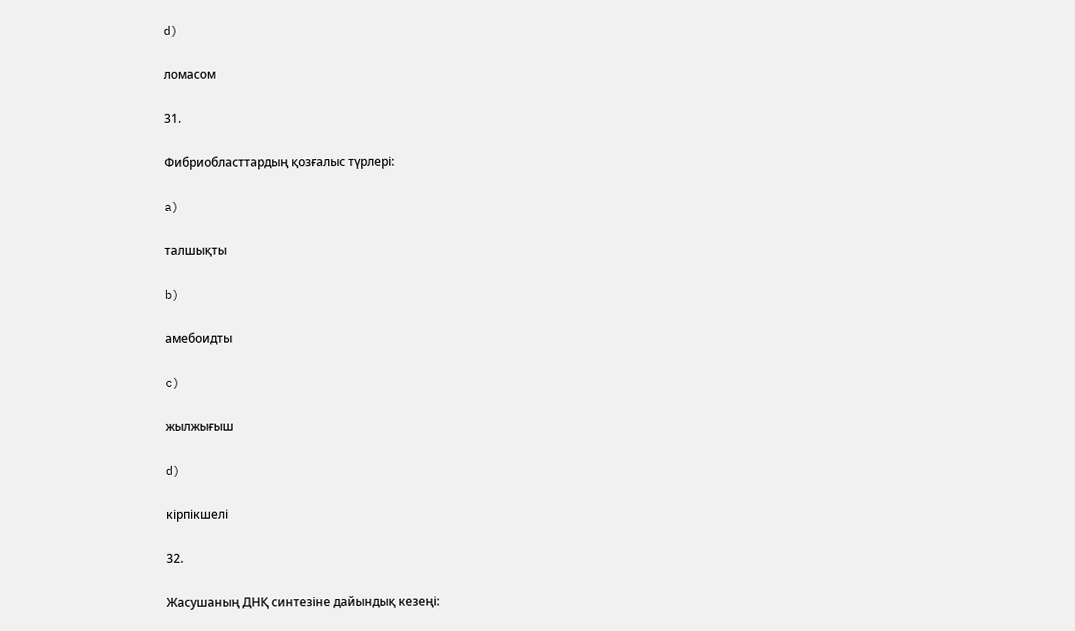d)

ломасом

31.

Фибриобласттардың қозғалыс түрлері:

a)

талшықты

b)

амебоидты

c)

жылжығыш

d)

кірпікшелі

32.

Жасушаның ДНҚ синтезіне дайындық кезеңі: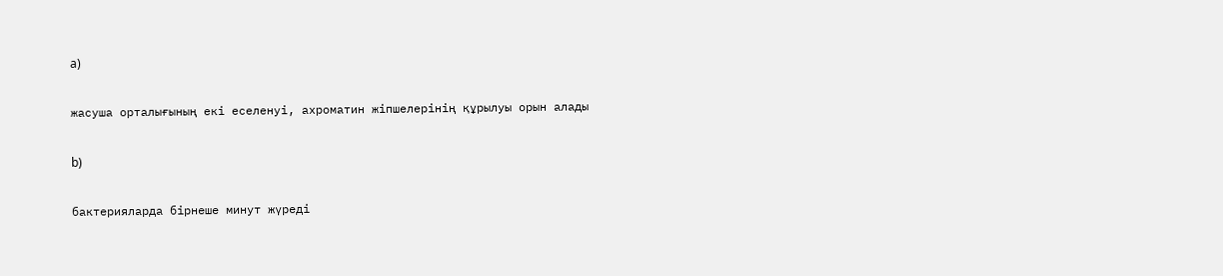a)

жасуша орталығының екі еселенуі, ахроматин жіпшелерінің құрылуы орын алады

b)

бактерияларда бірнеше минут жүреді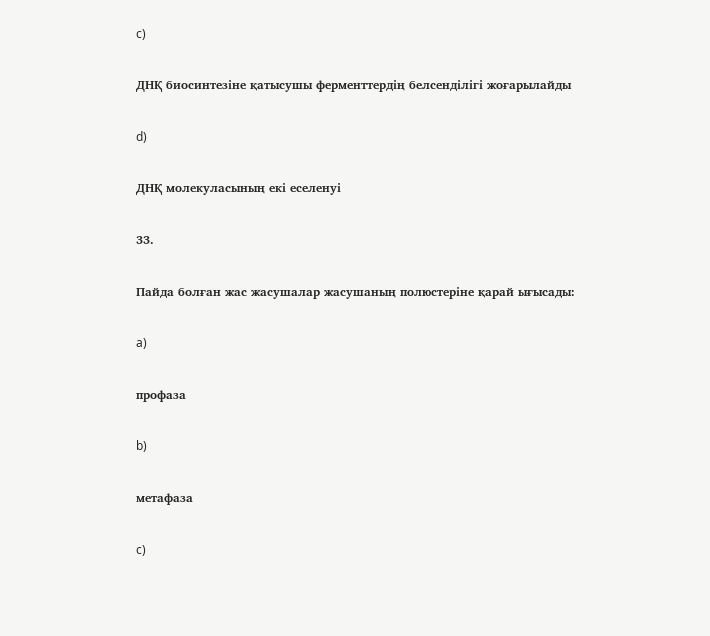c)

ДНҚ биосинтезіне қатысушы ферменттердің белсенділігі жоғарылайды

d)

ДНҚ молекуласының екі еселенуі

33.

Пайда болған жас жасушалар жасушаның полюстеріне қарай ығысады:

a)

профаза

b)

метафаза

c)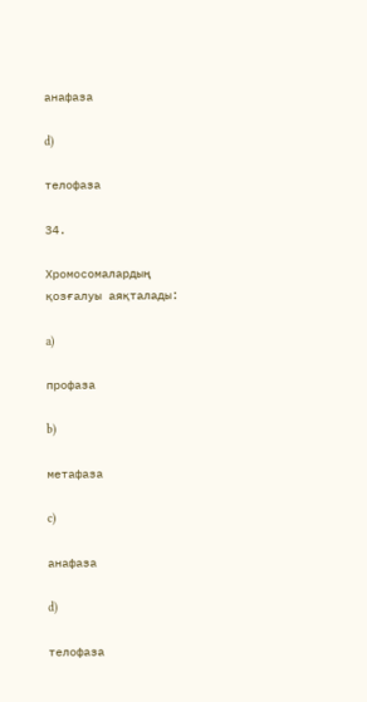анафаза

d)

телофаза

34.

Хромосомалардың қозғалуы аяқталады:

a)

профаза

b)

метафаза

c)

анафаза

d)

телофаза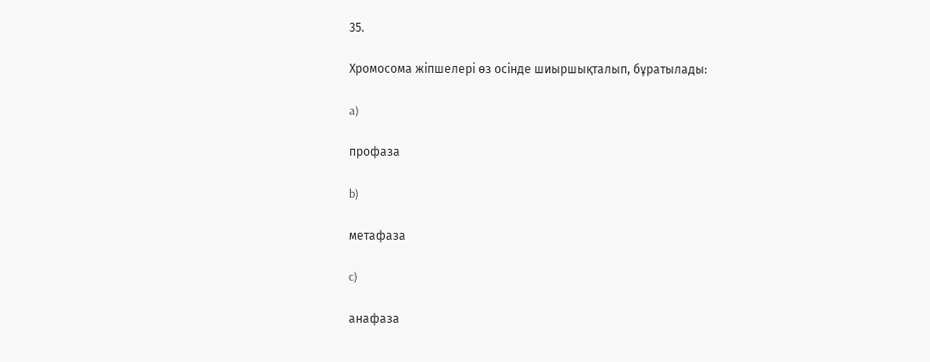35.

Хромосома жіпшелері өз осінде шиыршықталып, бұратылады:

a)

профаза

b)

метафаза

c)

анафаза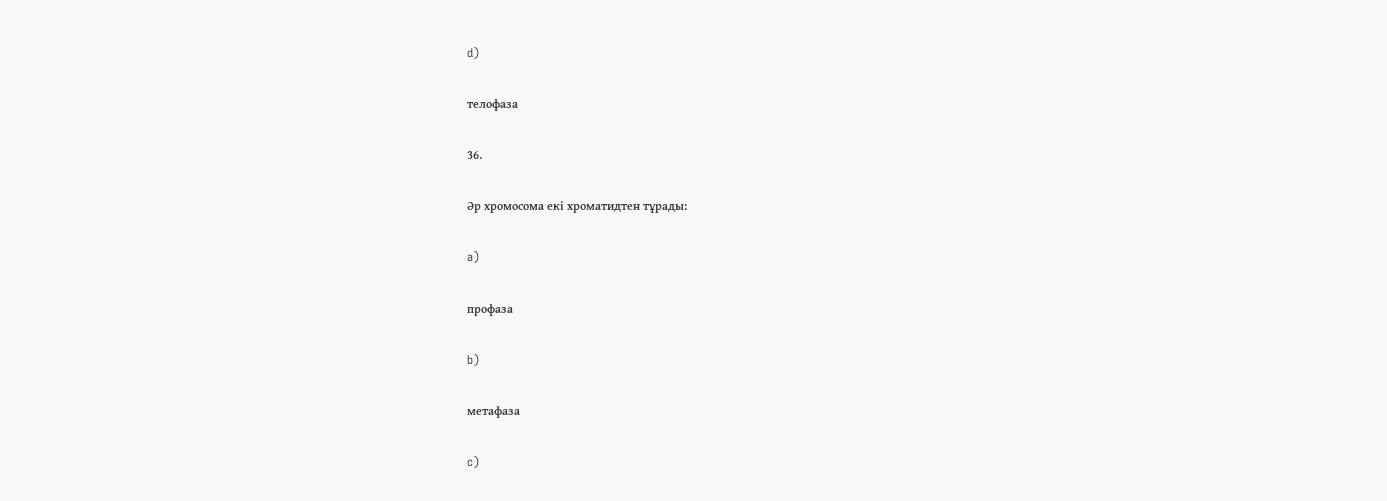d)

телофаза

36.

Әр хромосома екі хроматидтен тұрады:

a)

профаза

b)

метафаза

c)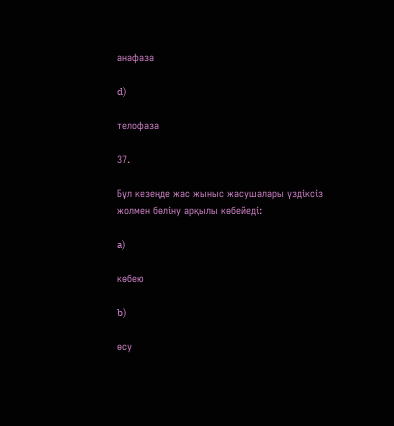анафаза

d)

телофаза

37.

Бұл кезеңде жас жыныс жасушалары үздіксіз жолмен бөліну арқылы көбейеді:

a)

көбею

b)

өсу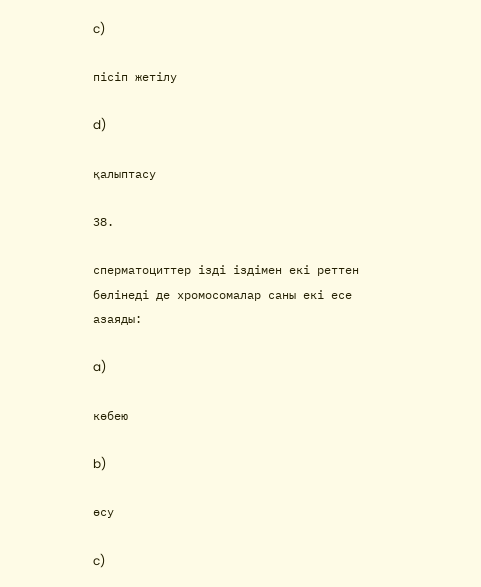c)

пісіп жетілу

d)

қалыптасу

38.

сперматоциттер ізді іздімен екі реттен бөлінеді де хромосомалар саны екі есе азаяды:

a)

көбею

b)

өсу

c)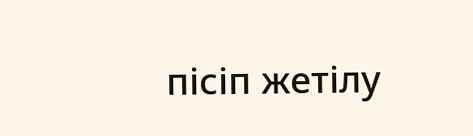пісіп жетілу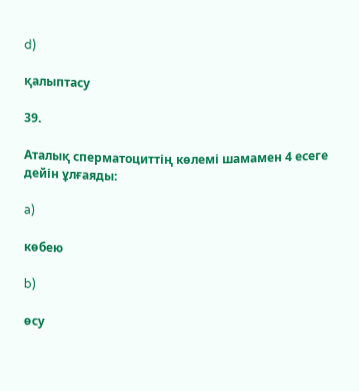d)

қалыптасу

39.

Аталық сперматоциттің көлемі шамамен 4 есеге дейін ұлғаяды:

a)

көбею

b)

өсу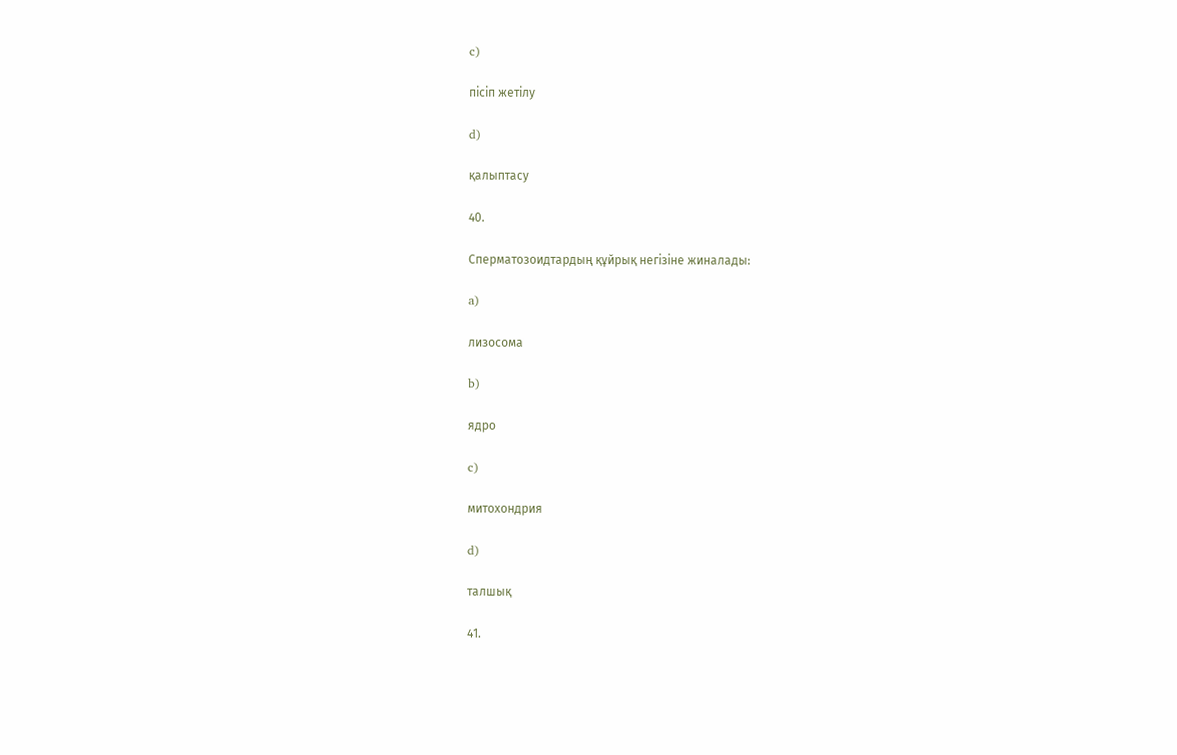c)

пісіп жетілу

d)

қалыптасу

40.

Сперматозоидтардың құйрық негізіне жиналады:

a)

лизосома

b)

ядро

c)

митохондрия

d)

талшық

41.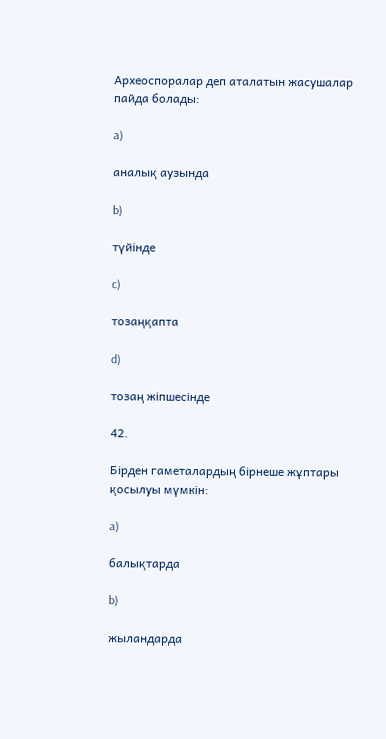Археоспоралар деп аталатын жасушалар пайда болады:

a)

аналық аузында

b)

түйінде

c)

тозаңқапта

d)

тозаң жіпшесінде

42.

Бірден гаметалардың бірнеше жұптары қосылуы мүмкін:

a)

балықтарда

b)

жыландарда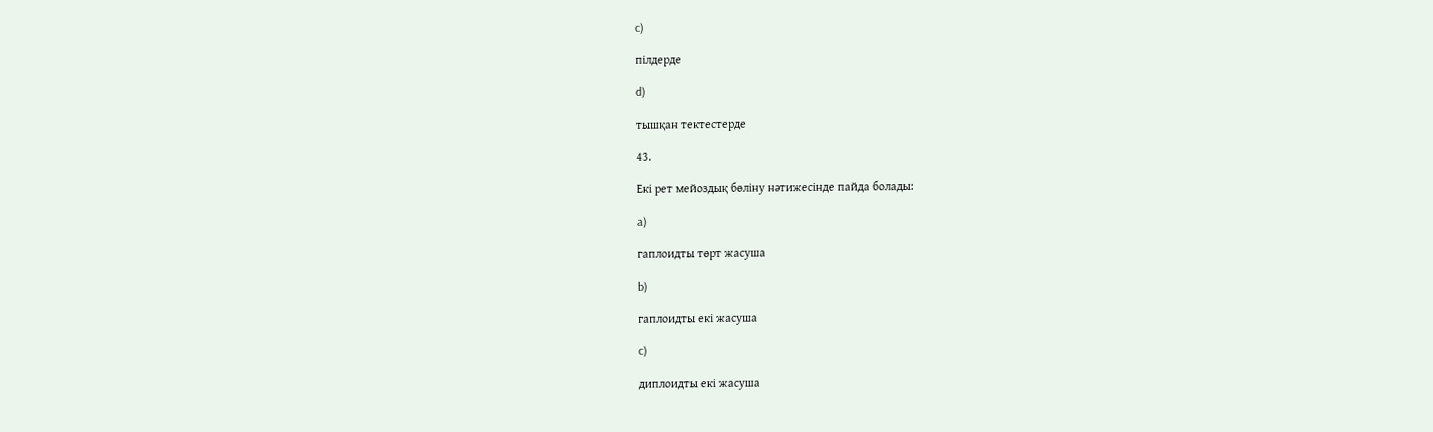c)

пілдерде

d)

тышқан тектестерде

43.

Екі рет мейоздық бөліну нәтижесінде пайда болады:

a)

гаплоидты төрт жасуша

b)

гаплоидты екі жасуша

c)

диплоидты екі жасуша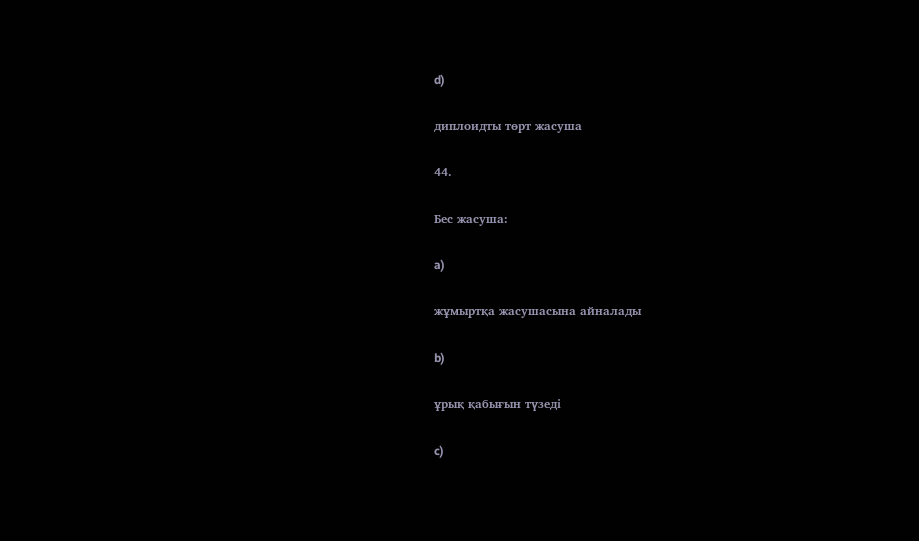d)

диплоидты төрт жасуша

44.

Бес жасуша:

a)

жұмыртқа жасушасына айналады

b)

ұрық қабығын түзеді

c)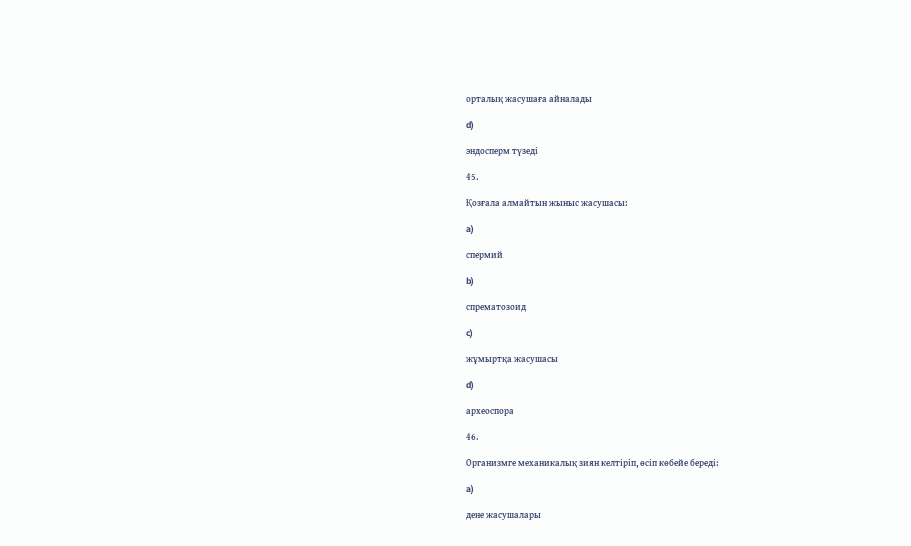орталық жасушаға айналады

d)

эндосперм түзеді

45.

Қозғала алмайтын жыныс жасушасы:

a)

спермий

b)

спрематозоид

c)

жұмыртқа жасушасы

d)

археоспора

46.

Организмге механикалық зиян келтіріп, өсіп көбейе береді:

a)

дене жасушалары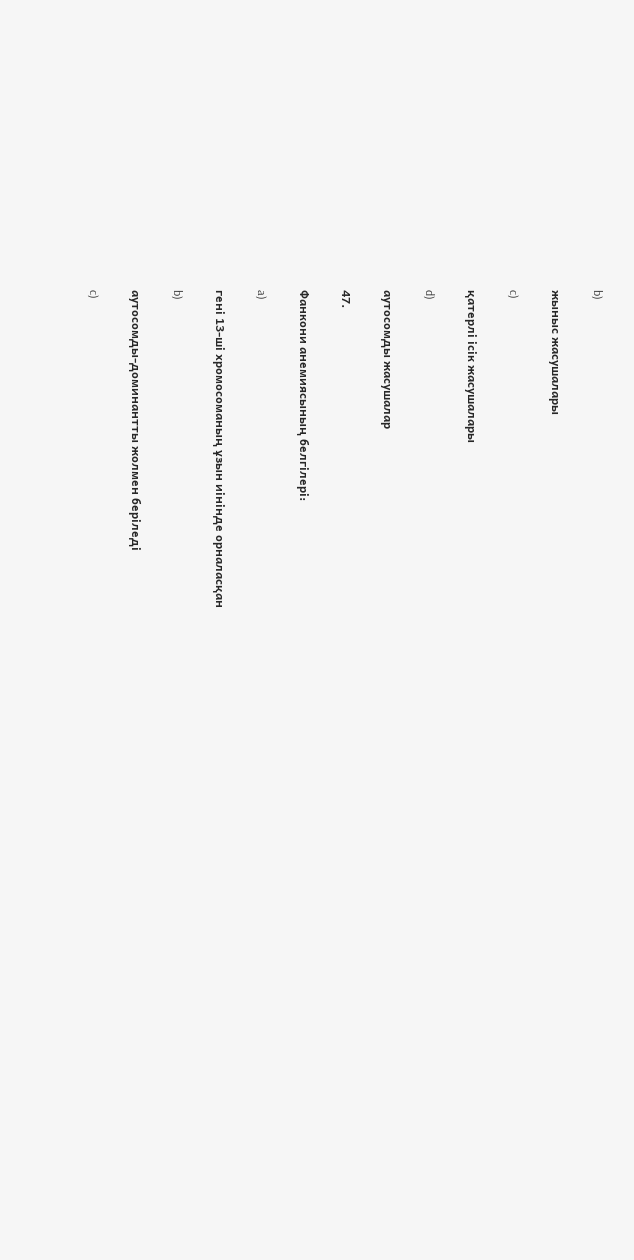b)

жыныс жасушалары

c)

қатерлі ісік жасушалары

d)

аутосомды жасушалар

47.

Фанкони анемиясының белгілері:

a)

гені 13-ші хромосоманың ұзын иінінде орналасқан

b)

аутосомды-доминантты жолмен беріледі

c)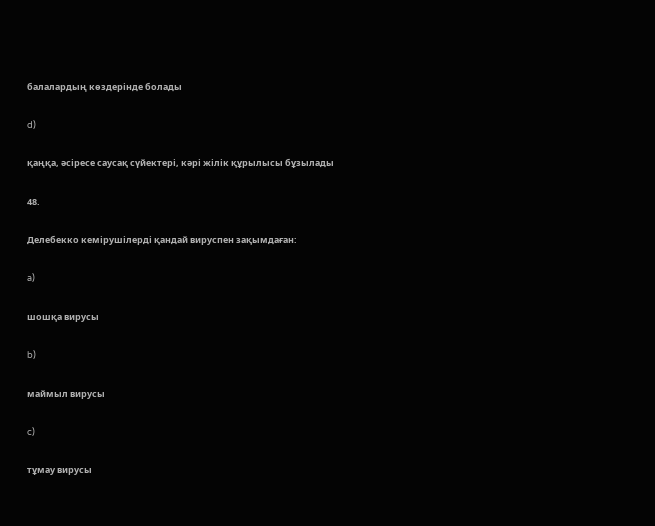балалардың көздерінде болады

d)

қаңқа, әсіресе саусақ сүйектері, кәрі жілік құрылысы бұзылады

48.

Делебекко кемірушілерді қандай вируспен зақымдаған:

a)

шошқа вирусы

b)

маймыл вирусы

c)

тұмау вирусы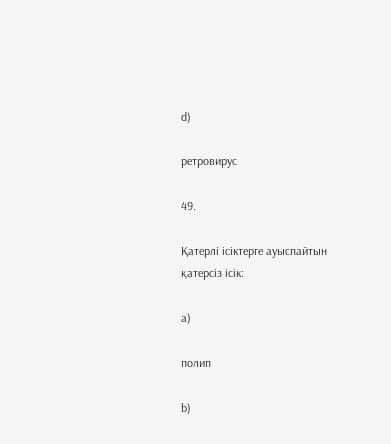d)

ретровирус

49.

Қатерлі ісіктерге ауыспайтын қатерсіз ісік:

a)

полип

b)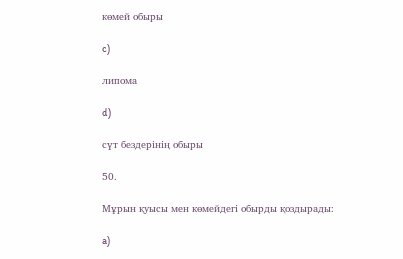көмей обыры

c)

липома

d)

сүт бездерінің обыры

50.

Мұрын қуысы мен көмейдегі обырды қоздырады:

a)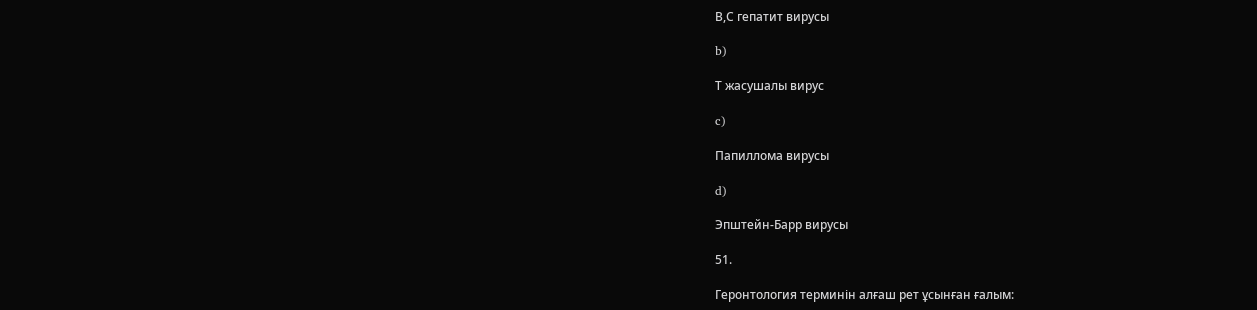В,С гепатит вирусы

b)

Т жасушалы вирус

c)

Папиллома вирусы

d)

Эпштейн-Барр вирусы

51.

Геронтология терминін алғаш рет ұсынған ғалым: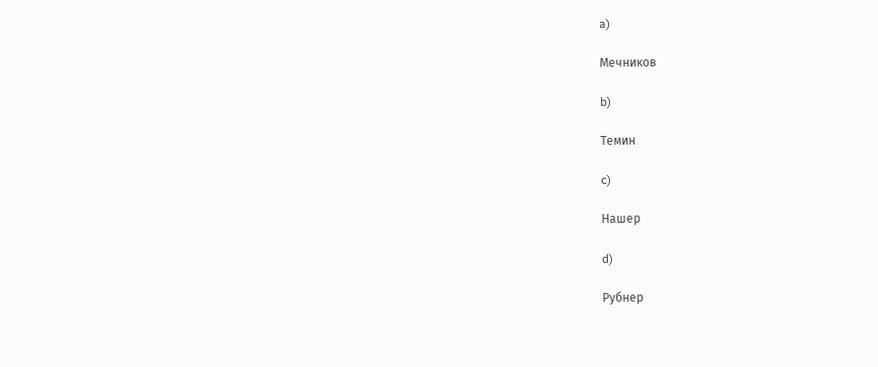a)

Мечников

b)

Темин

c)

Нашер

d)

Рубнер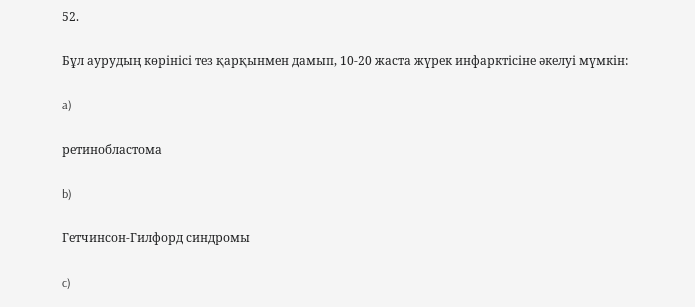52.

Бұл аурудың көрінісі тез қарқынмен дамып, 10-20 жаста жүрек инфарктісіне әкелуі мүмкін:

a)

ретинобластома

b)

Гетчинсон-Гилфорд синдромы

c)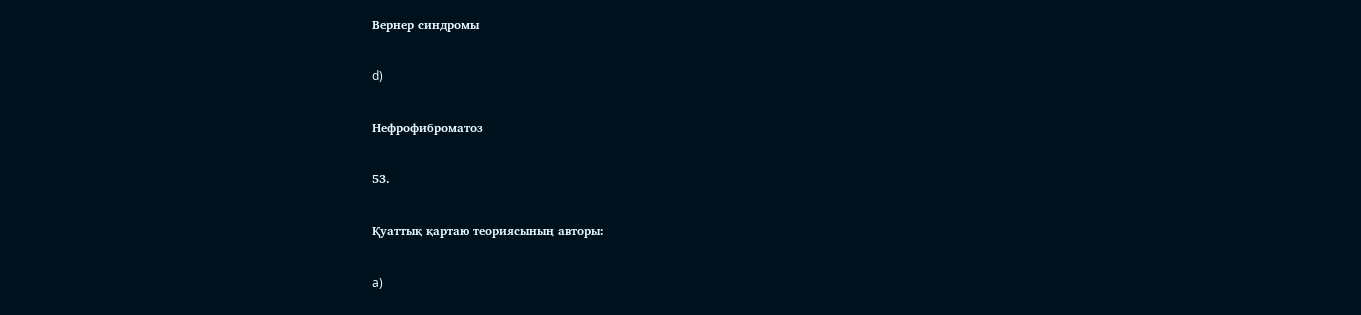Вернер синдромы

d)

Нефрофиброматоз

53.

Қуаттық қартаю теориясының авторы:

a)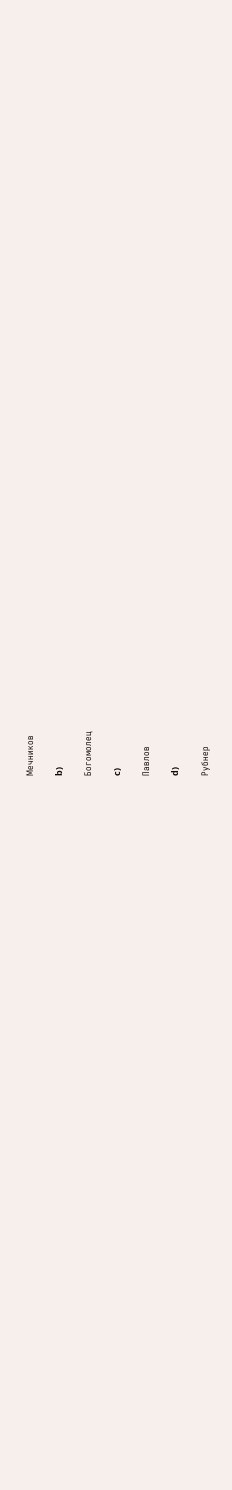Мечников

b)

Богомолец

c)

Павлов

d)

Рубнер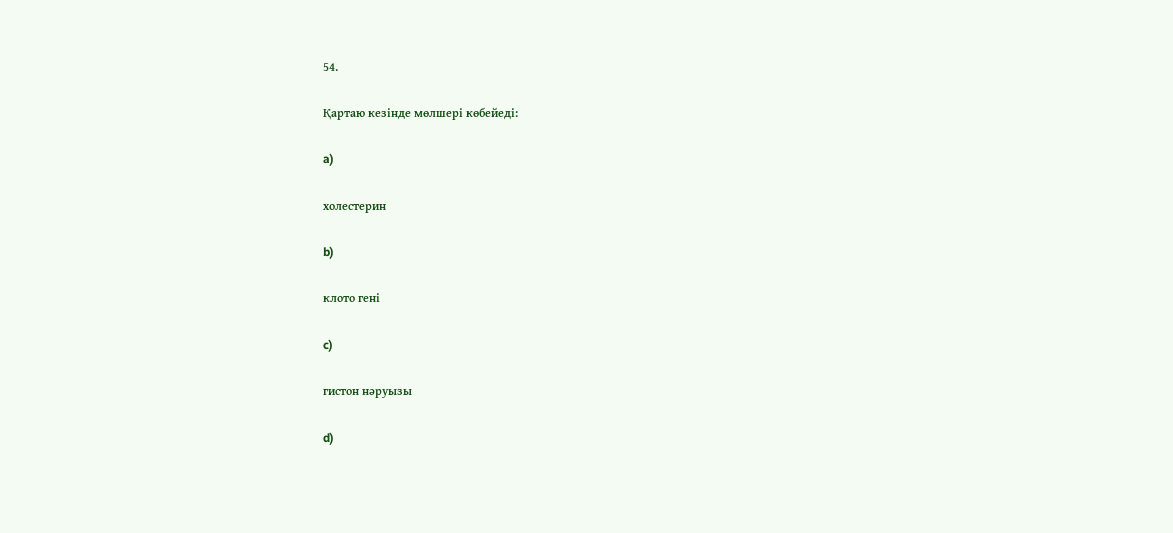54.

Қартаю кезінде мөлшері көбейеді:

a)

холестерин

b)

клото гені

c)

гистон нәруызы

d)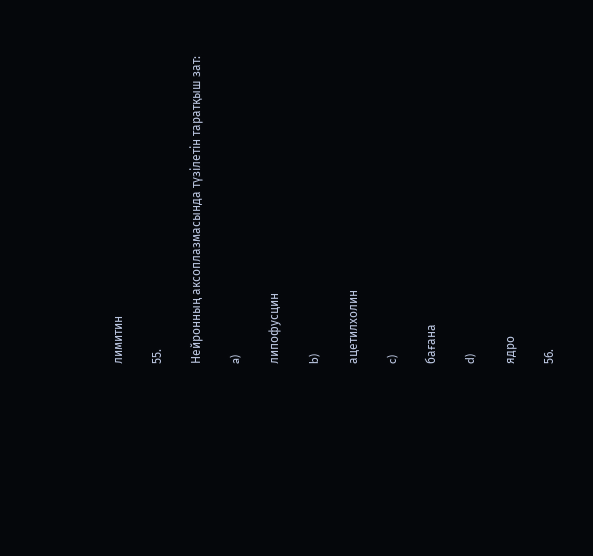лимитин

55.

Нейронның аксоплазмасында түзілетін таратқыш зат:

a)

липофусцин

b)

ацетилхолин

c)

бағана

d)

ядро

56.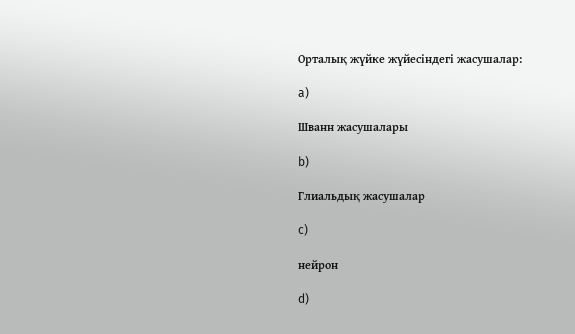Орталық жүйке жүйесіндегі жасушалар:

a)

Шванн жасушалары

b)

Глиальдық жасушалар

c)

нейрон

d)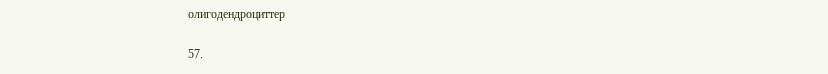олигодендроциттер

57.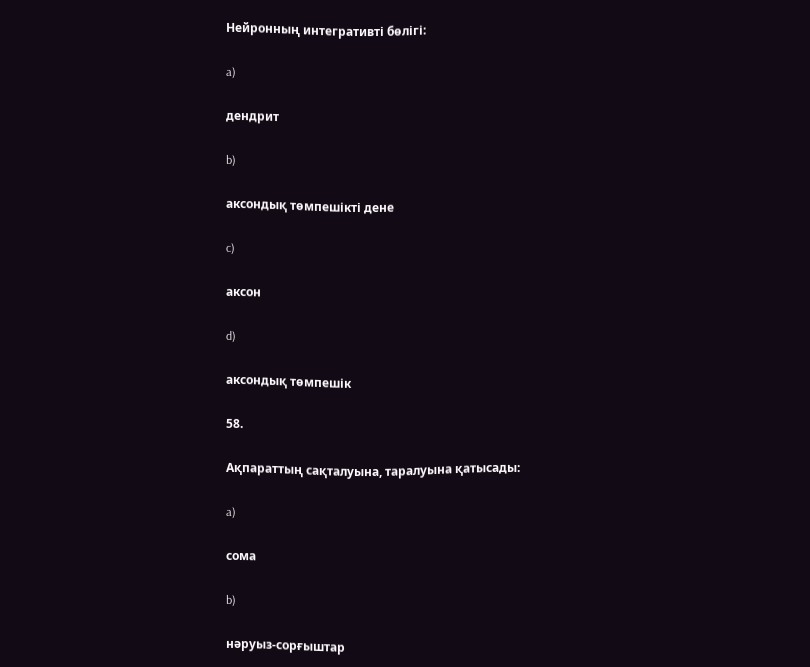Нейронның интегративті бөлігі:

a)

дендрит

b)

аксондық төмпешікті дене

c)

аксон

d)

аксондық төмпешік

58.

Ақпараттың сақталуына, таралуына қатысады:

a)

сома

b)

нәруыз-сорғыштар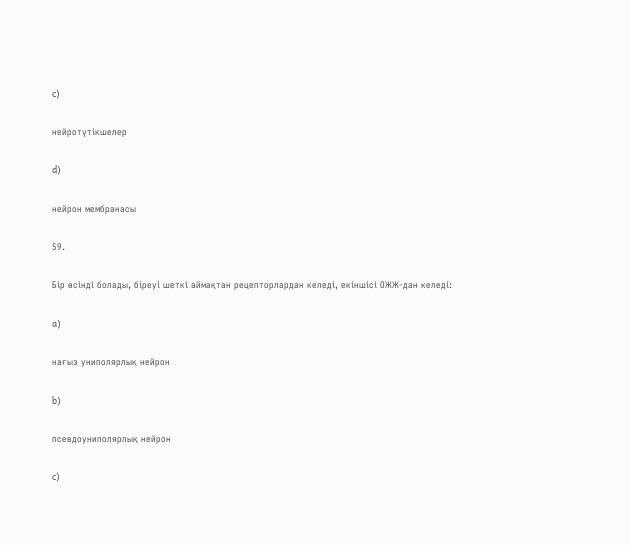c)

нейротүтікшелер

d)

нейрон мембранасы

59.

Бір өсінді болады, біреуі шеткі аймақтан рецепторлардан келеді, екіншісі ОЖЖ-дан келеді:

a)

нағыз униполярлық нейрон

b)

псевдоуниполярлық нейрон

c)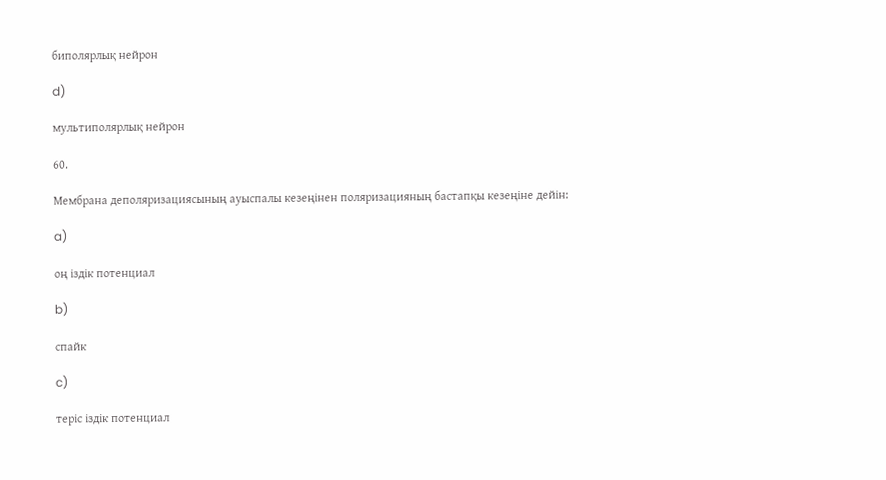биполярлық нейрон

d)

мультиполярлық нейрон

60.

Мембрана деполяризациясының ауыспалы кезеңінен поляризацияның бастапқы кезеңіне дейін:

a)

оң іздік потенциал

b)

спайк

c)

теріс іздік потенциал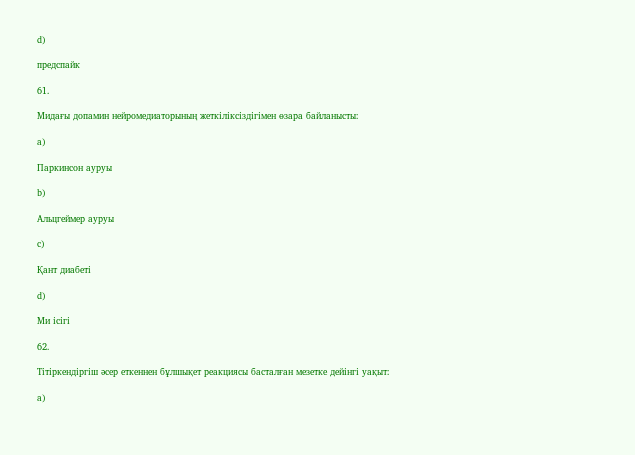d)

предспайк

61.

Мидағы допамин нейромедиаторының жеткіліксіздігімен өзара байланысты:

a)

Паркинсон ауруы

b)

Альцгеймер ауруы

c)

Қант диабеті

d)

Ми ісігі

62.

Тітіркендіргіш әсер еткеннен бұлшықет реакциясы басталған мезетке дейінгі уақыт:

a)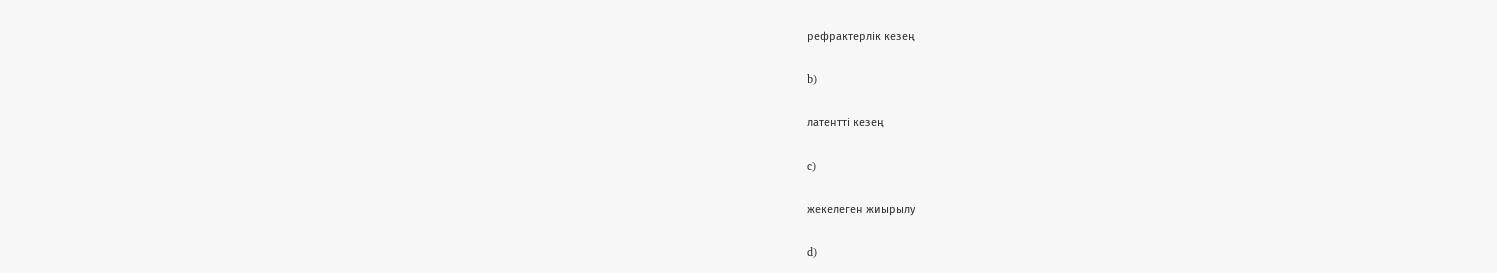рефрактерлік кезең

b)

латентті кезең

c)

жекелеген жиырылу

d)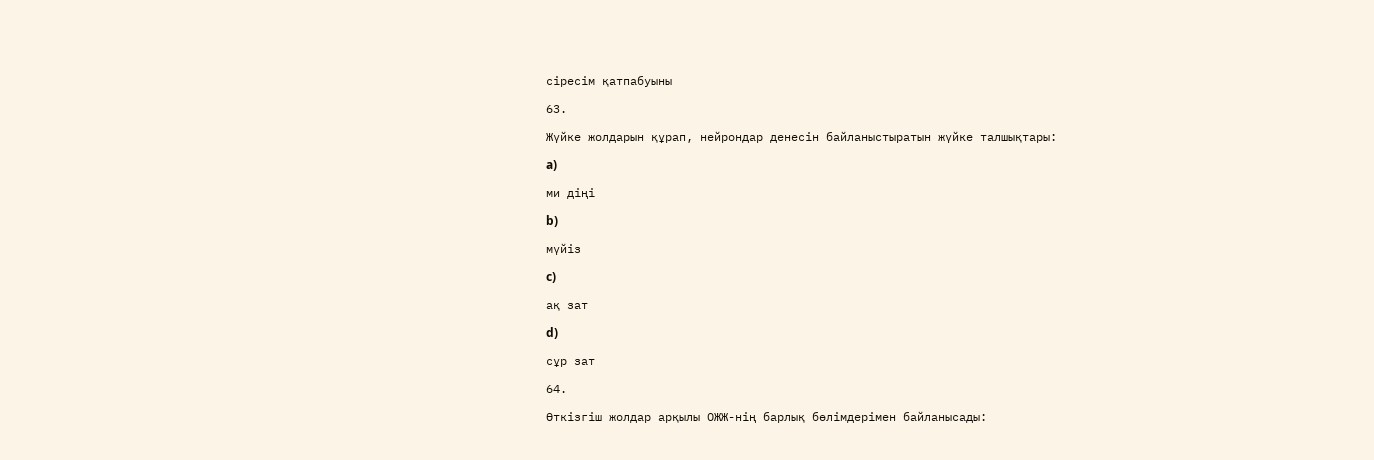сіресім қатпабуыны

63.

Жүйке жолдарын құрап, нейрондар денесін байланыстыратын жүйке талшықтары:

a)

ми діңі

b)

мүйіз

c)

ақ зат

d)

сұр зат

64.

Өткізгіш жолдар арқылы ОЖЖ-нің барлық бөлімдерімен байланысады: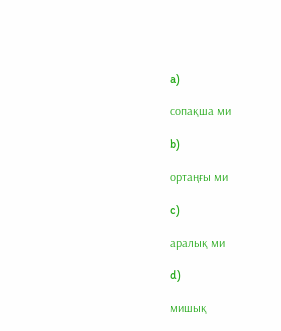a)

сопақша ми

b)

ортаңғы ми

c)

аралық ми

d)

мишық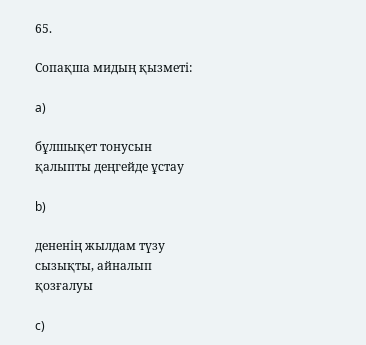65.

Сопақша мидың қызметі:

a)

бұлшықет тонусын қалыпты деңгейде ұстау

b)

дененің жылдам түзу сызықты, айналып қозғалуы

c)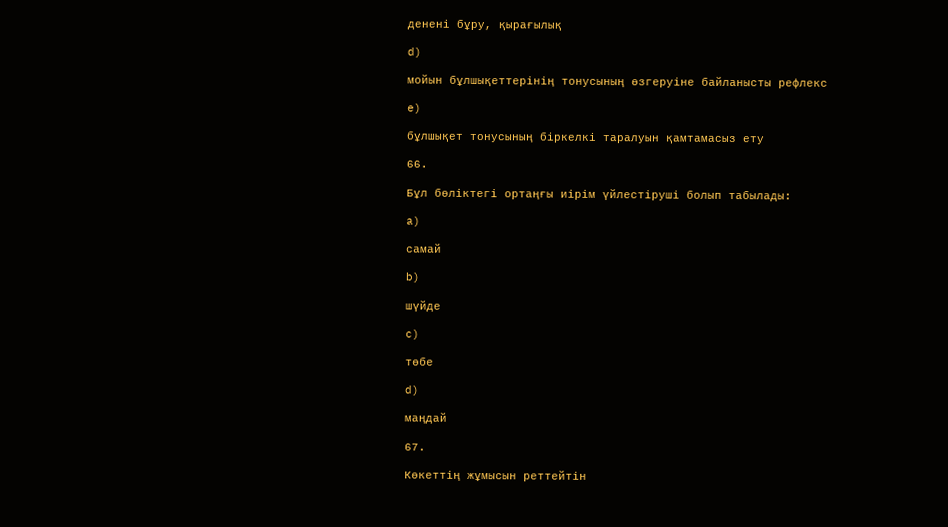денені бұру, қырағылық

d)

мойын бұлшықеттерінің тонусының өзгеруіне байланысты рефлекс

e)

бұлшықет тонусының біркелкі таралуын қамтамасыз ету

66.

Бұл бөліктегі ортаңғы иірім үйлестіруші болып табылады:

a)

самай

b)

шүйде

c)

төбе

d)

маңдай

67.

Көкеттің жұмысын реттейтін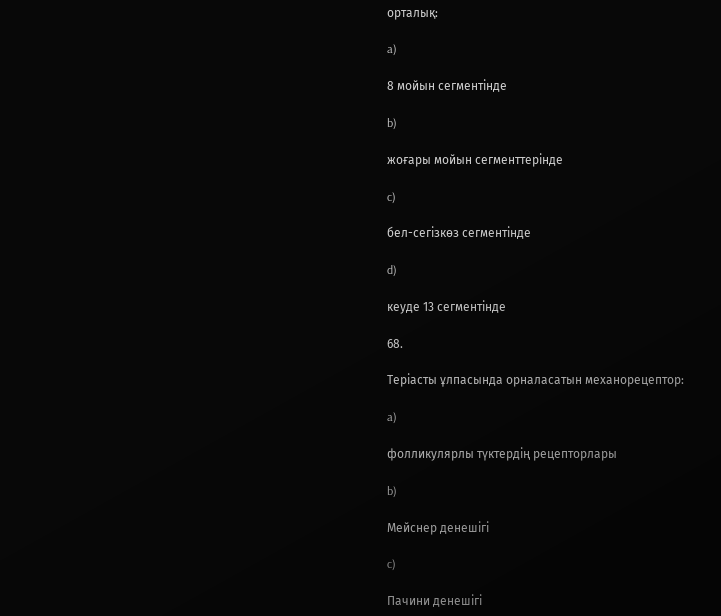орталық:

a)

8 мойын сегментінде

b)

жоғары мойын сегменттерінде

c)

бел-сегізкөз сегментінде

d)

кеуде 13 сегментінде

68.

Теріасты ұлпасында орналасатын механорецептор:

a)

фолликулярлы түктердің рецепторлары

b)

Мейснер денешігі

c)

Пачини денешігі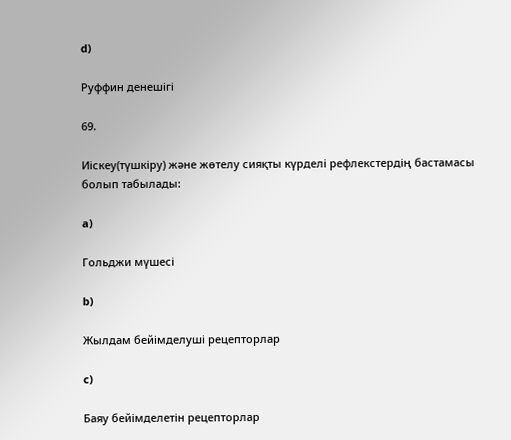d)

Руффин денешігі

69.

Иіскеу(түшкіру) және жөтелу сияқты күрделі рефлекстердің бастамасы болып табылады:

a)

Гольджи мүшесі

b)

Жылдам бейімделуші рецепторлар

c)

Баяу бейімделетін рецепторлар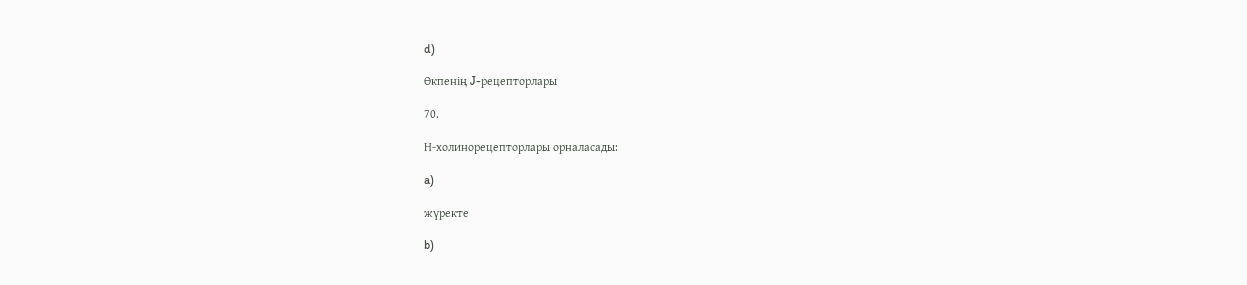d)

Өкпенің J-рецепторлары

70.

Н-холинорецепторлары орналасады:

a)

жүректе

b)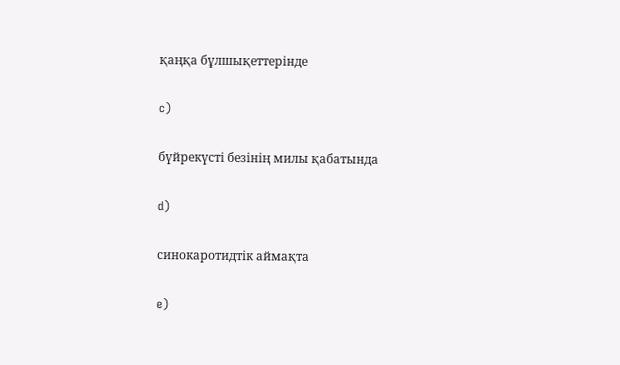қаңқа бұлшықеттерінде

c)

бүйрекүсті безінің милы қабатында

d)

синокаротидтік аймақта

e)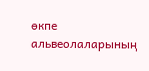өкпе альвеолаларының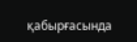қабырғасында